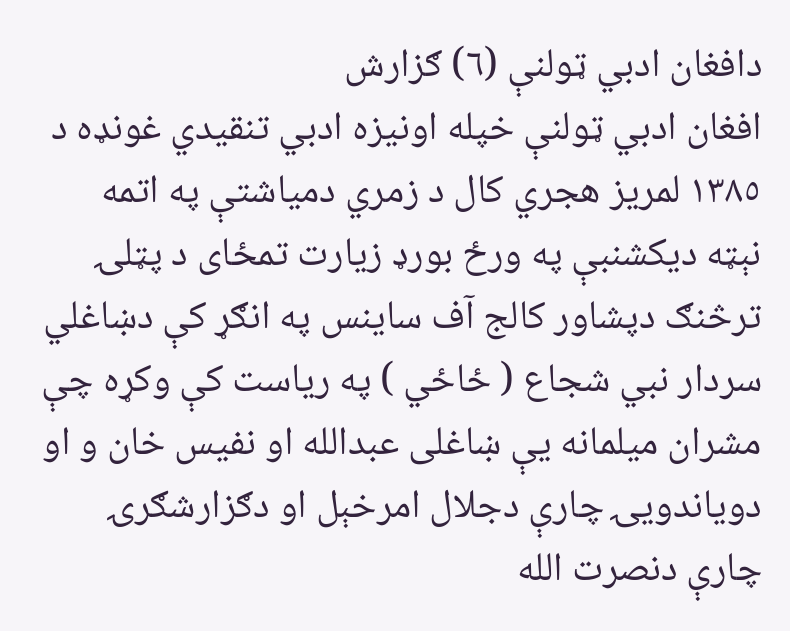دافغان ادبي ټولنې (٦) ګزارش
افغان ادبي ټولنې خپله اونيزه ادبي تنقيدي غونډه د ١٣٨٥ لمريز هجري کال د زمري دمياشتې په اتمه نېټه ديکشنبې په ورځ بورډ زيارت تمځاى د پټلۍ ترڅنګ دپشاور کالج آف ساينس په انګړ کې دښاغلي سردار نبي شجاع ( ځاځي ) په رياست کې وکړه چې مشران ميلمانه يې ښاغلى عبدالله او نفيس خان و او دوياندويۍ چارې دجلال امرخېل او دګزارشګرۍ چارې دنصرت الله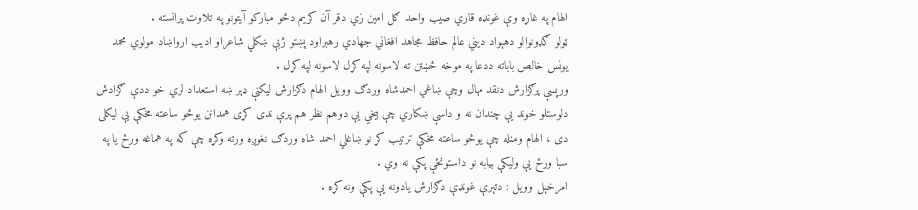الهام په غاړه وې غونډه قاري صيب واحد ګل امين زي دقر آن کريم دڅو مبارکو آيتونو په تلاوت پرانسته .
ټولو ګډونوالو دهېواد ديني عالم حافظ مجاهد افغاني جهادي رهبراود پښتو ژبې ښکلي شاعراو اديب ارواښاد مولوي محمد يونس خالص باباته ددعا په موخه څښتن ته لاسونه لپه کړل لاسونه لپه کړل .
ورپسې پرګزارش دنقد مهال وچې ښاغي احمدشاه وردګ وويل الهام دګزارش ليکنې ډېر ښه استعداد لري خو ددې ګزادش دلوستلو خوند يې چندان نه و داسې ښکاري چې بيخي يې دوهم نظر هم پرې ندى کړى همدانن يوڅو ساعته مخکې يې ليکلى دى ، الهام ومنله چې يوڅو ساعته مخکې ترتيب کړ نو ښاغلي احمد شاه وردګ نغوږه ورته وکړه چې که په هماغه ورځ يا په سبا ورځ يې وليکې بيابه نو داستونځې پکې نه وي .
امرخېل وويل : دتېرې غونډې دګزارش يادونه يې پکې ونه کړه .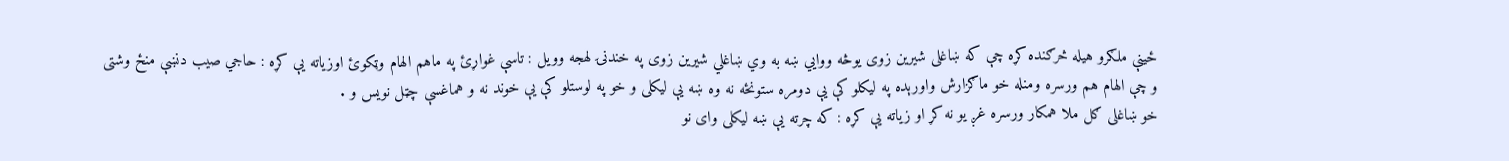ځينې ملګرو هيله څرګنده کړه چې که ښاغلى شيرين زوى يوڅه ووايي ښه به وي ښاغلي شيرين زوى په خندنۍ لهجه وويل : تاسې غواړئ په ماهم الهام وټکوئ اوزياته يې کړه : حاجي صيب دنښې منځ وشتى و چې الهام هم ورسره ومنله خو ماګزارش واورېده په ليکلو کې يې دومره ستونځه نه وه ښه يې ليکلى و خو په لوستلو کې يې خوند نه و هماغسې چټل نويس و .
خو ښاغلى ګل ملا همکار ورسره غږ يو نه کړ او زياته يې کړه : که چرته يې ښه ليکلى واى نو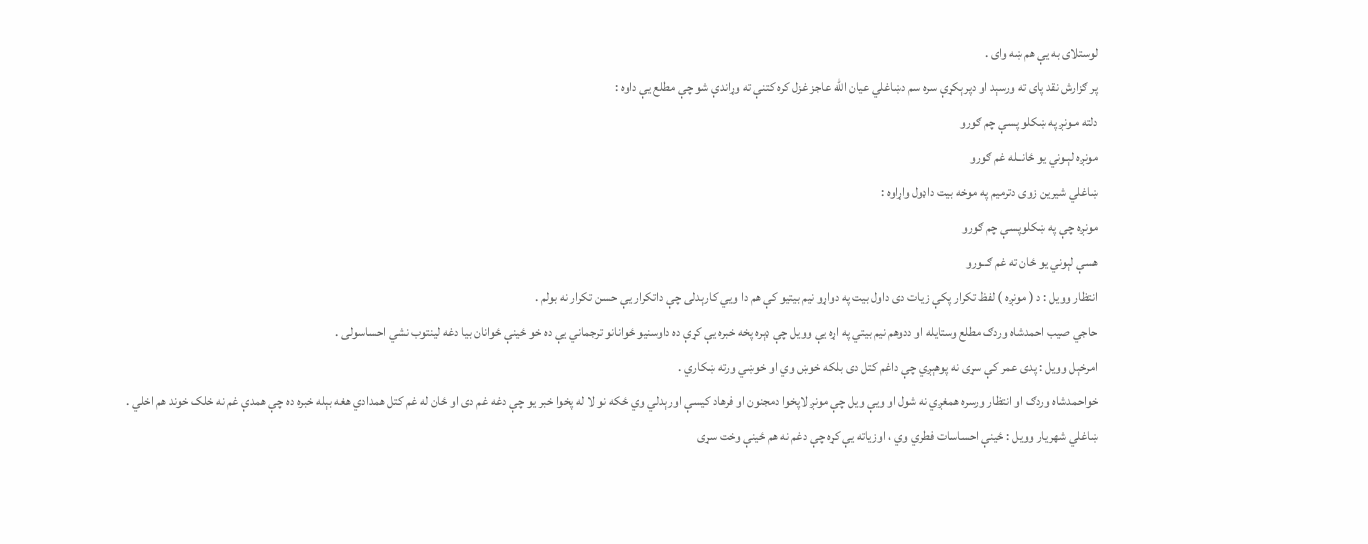لوستلاى به يې هم ښه واى .
پر ګزارش نقد پاى ته ورسېد او دپرېکړې سره سم دښاغلي عيان الله عاجز غزل کره کتنې ته وړاندې شو چې مطلع يې داوه :
دلته مـونږ په ښکلو پسې چم ګورو
مونږه لېـوني يو ځانــله غم ګورو
ښاغلي شيرين زوى دترميم په موخه بيت داډول واړاوه :
مونږه چې په ښکلوپسې چم ګورو
هسې لېوني يو ځان ته غم ګــورو
انتظار وويل : د ( مونږه ) لفظ تکرار پکې زيات دى داول بيت په دواړو نيم بيتيو کې هم دا ويي کارېدلى چې داتکرار يې حسن تکرار نه بولم .
حاجي صيب احمدشاه وردګ مطلع وستايله او ددوهم نيم بيتي په اړه يې وويل چې ډېره پخه خبره يې کړې ده داوسنيو ځوانانو ترجماني يې ده خو ځينې ځوانان بيا دغه لينتوب نشي احساسولى .
امرخېل وويل : پدى عمر کې سړى نه پوهېږي چې داغم کتل دى بلکه خوښ وي او خوښي ورته ښکاري .
خواحمدشاه وردګ او انتظار ورسره همغږي نه شول او ويې ويل چې مونږ لاپخوا دمجنون او فرهاد کيسې اورېدلي وي ځکه نو لا له پخوا خبر يو چې دغه غم دى او ځان له غم کتل همدادي هغه بېله خبره ده چې همدې غم نه خلک خوند هم اخلي .
ښاغلي شهريار وويل : ځينې احساسات فطري وي ، اوزياته يې کړه چې دغم نه هم ځينې وخت سړى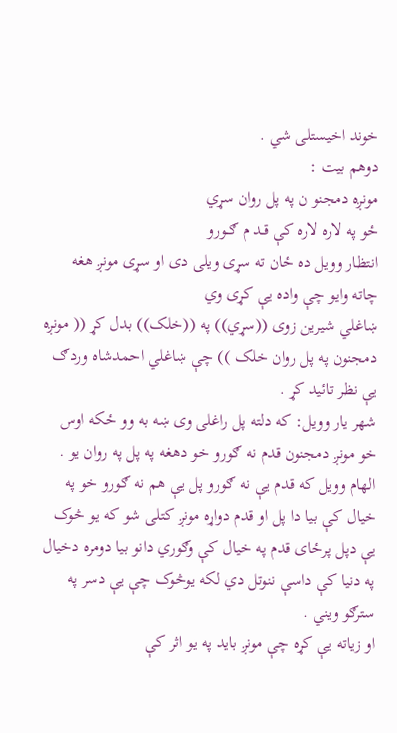خوند اخيستلى شي .
دوهم بيت :
مونږه دمجنو ن په پل روان سړي
ځو په لاره لاره کې قـد م ګــورو
انتظار وويل ده ځان ته سړى ويلى دى او سړى مونږ هغه چاته وايو چې واده يې کړى وي
ښاغلي شيرين زوى ((سړي)) په ((خلک)) بدل کړ (( مونږه دمجنون په پل روان خلک )) چې ښاغلي احمدشاه وردګ يې نظر تائيد کړ .
شهر يار وويل: که دلته پل راغلى وى ښه به وو ځکه اوس خو مونږ دمجنون قدم نه ګورو خو دهغه په پل په روان يو .
الهام وويل که قدم يې نه ګورو پل يې هم نه ګورو خو په خيال کې بيا دا پل او قدم دواړه مونږ کتلى شو که يو څوک يې دپل پرځاى قدم په خيال کې وګوري دانو بيا دومره دخيال په دنيا کې داسې ننوتل دي لکه يوڅوک چې يې دسر په سترګو ويني .
او زياته يې کړه چې مونږ بايد په يو اثر کې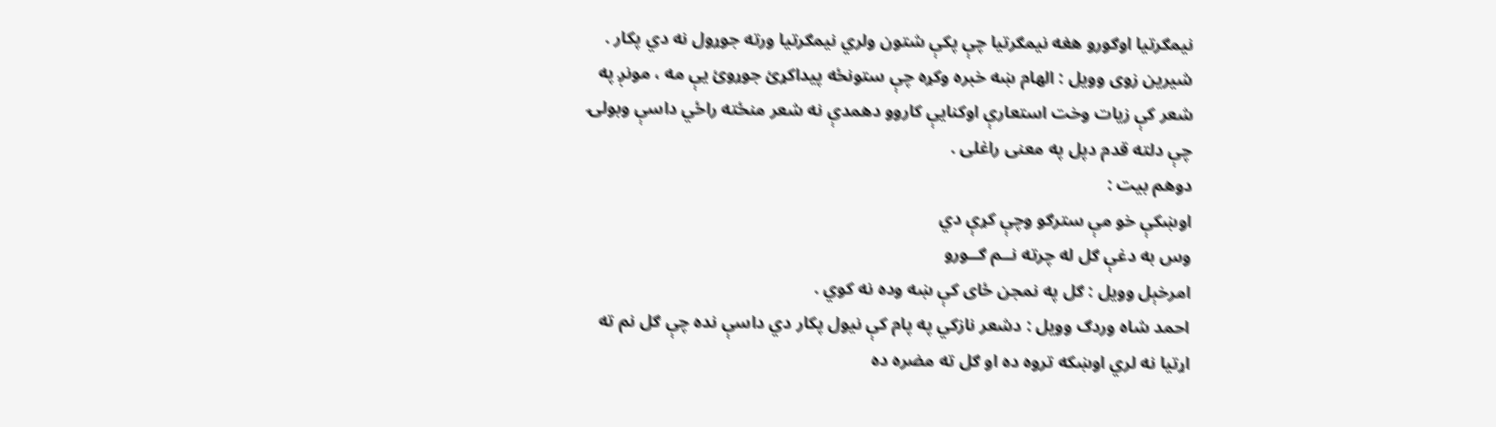نيمګرتيا اوګورو هغه نيمګرتيا چې پکې شتون ولري نيمګرتيا ورته جوړول نه دي پکار .
شيرين زوى وويل : الهام ښه خبره وکړه چې ستونځه پيداکړئ جوړوئ يې مه ، مونږ په شعر کې زيات وخت استعارې اوکنايې کاروو دهمدې نه شعر منځته راځي داسې وبولۍ چې دلته قدم دپل په معنى راغلى .
دوهم بيت :
اوښکې خو مې سترګو وچې کړې دي
وس به دغې ګل له چرته نــم ګــورو
امرخېل وويل : ګل په نمجن ځاى کې ښه وده نه کوي .
احمد شاه وردګ وويل : دشعر نازکي په پام کې نيول پکار دي داسې نده چې ګل نم ته اړتيا نه لري اوښکه تروه ده او ګل ته مضره ده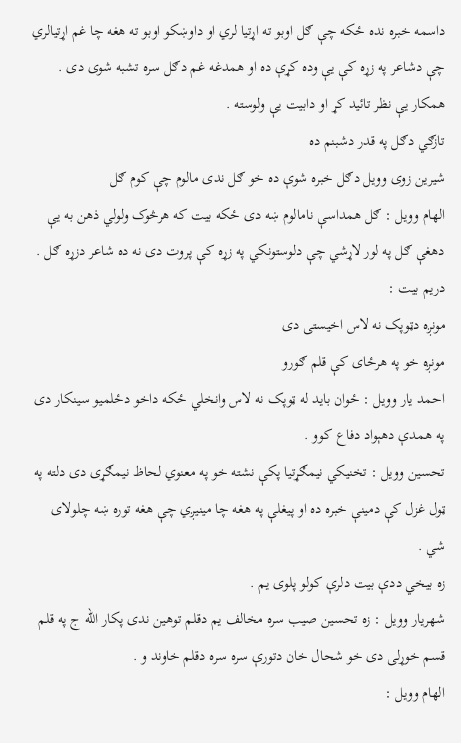داسمه خبره نده ځکه چې ګل اوبو ته اړتيا لري او داوښکو اوبو ته هغه چا غم اړتيالري چې دشاعر په زړه کې يې وده کړې ده او همدغه غم دګل سره تشبه شوى دى .
همکار يې نظر تائيد کړ او دابيت يې ولوسته .
تازګي دګل په قدر دشبنم ده
شيرين زوى وويل دګل خبره شوې ده خو ګل ندى مالوم چې کوم ګل
الهام وويل : ګل همداسې نامالوم ښه دى ځکه بيت که هرڅوک ولولي ذهن به يې دهغې ګل په لور لاړشي چې دلوستونکي په زړه کې پروت دى نه ده شاعر دزړه ګل .
دريم بيت :
مونږه دټوپک نه لاس اخيستى دى
مونږه خو په هرځاى کې قلم ګورو
احمد يار وويل : ځوان بايد له ټوپک نه لاس وانخلي ځکه داخو دځلميو سينکار دى په همدې دهېواد دفاع کوو .
تحسين وويل : تخنيکي نيمګړتيا پکې نشته خو په معنوي لحاظ نيمګړى دى دلته په ټول غزل کې دمينې خبره ده او پيغلې په هغه چا مينيږي چې هغه توره ښه چلولاى شي .
زه بيخي ددې بيت دلرې کولو پلوى يم .
شهريار وويل : زه تحسين صيب سره مخالف يم دقلم توهين ندى پکار الله ج په قلم قسم خوړلى دى خو شحال خان دتورې سره سره دقلم خاوند و .
الهام وويل :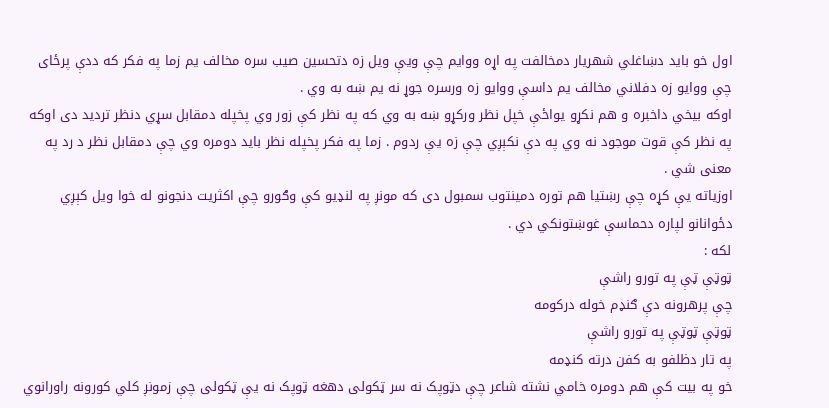اول خو بايد دښاغلي شهريار دمخالفت په اړه ووايم چې ويې ويل زه دتحسين صيب سره مخالف يم زما په فکر که ددې پرځاى چې ووايو زه دفلاني مخالف يم داسې ووايو زه ورسره جوړ نه يم ښه به وي .
اوکه بيخي داخبره و هم نکړو يواځې خپل نظر ورکړو ښه به وي که په نظر کې زور وي پخپله دمقابل سړي دنظر ترديد دى اوکه په نظر کې قوت موجود نه وي په دې نکېږي چې زه يې ردوم . زما په فکر پخپله نظر بايد دومره وي چې دمقابل نظر د رد په معنى شي .
اوزياته يې کړه چې رښتيا هم توره دمينتوب سمبول دى که مونږ په لنډيو کې وګورو چې اکثريت دنجونو له خوا ويل کېږي دځوانانو لپاره دحماسې غوښتونکي دي .
لکه :
ټوټې ټې په تورو راشې
چې پرهرونه دې ګنډم خوله درکومه
ټوټې ټوټې په تورو راشې
په تار دظلفو به کفن درته کنډمه
خو په بيت کې هم دومره خامي نشته شاعر چې دټوپک نه سر ټکولى دهغه ټوپک نه يې ټکولى چې زمونږ کلي کورونه راورانوي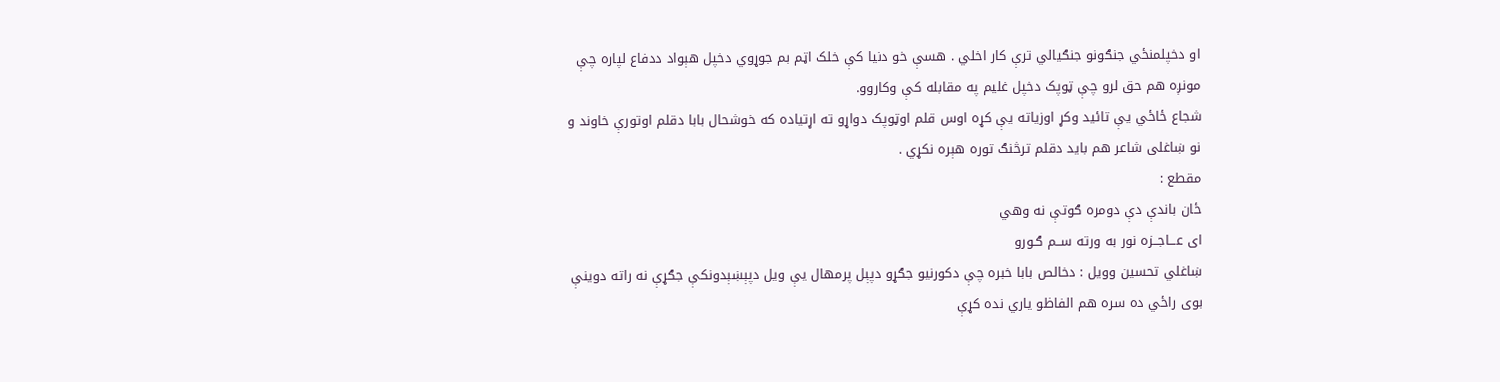او دخپلمنځي جنګونو جنګيالي ترې کار اخلي . هسې خو دنيا کې خلک اټم بم جوړوي دخپل هېواد ددفاع لپاره چې مونږه هم حق لرو چې ټوپک دخپل غليم په مقابله کې وکاروو.
شجاع ځاځي يې تائيد وکړ اوزياته يې کړه اوس قلم اوټوپک دواړو ته اړتياده که خوشحال بابا دقلم اوتورې خاوند و نو ښاغلى شاعر هم بايد دقلم ترڅنګ توره هېره نکړي .
مقطع :
ځان باندې دې دومره ګوتې نه وهي
اى عـــاجــزه نور به ورته ســم ګـورو
ښاغلي تحسين وويل : دخالص بابا خبره چې دکورنيو جګړو دپېل پرمهال يې ويل دپېښېدونکې جګړې نه راته دوينې بوى راځي ده سره هم الفاظو ياري نده کړې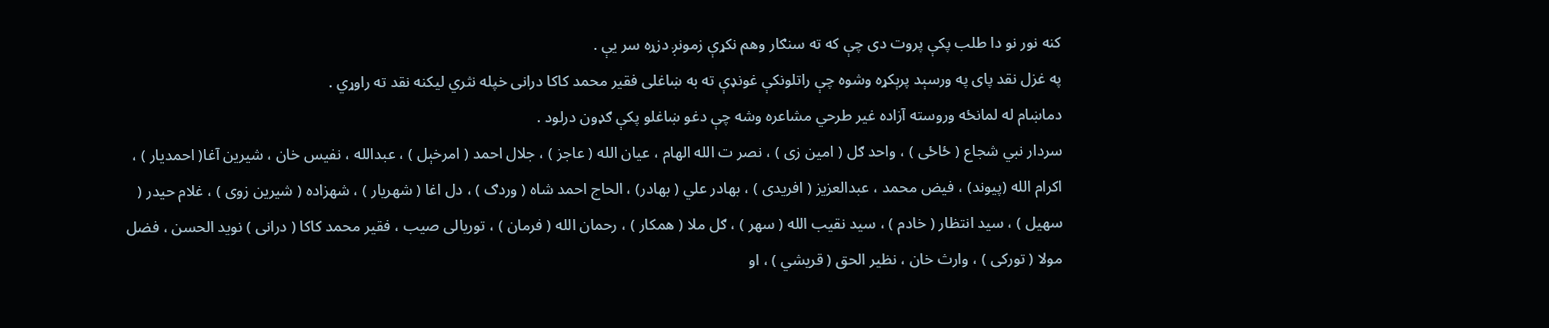کنه نور نو دا طلب پکې پروت دى چې که ته سنګار وهم نکړې زمونږ دزړه سر يې .
په غزل نقد پاى په ورسېد پرېکړه وشوه چې راتلونکې غونډې ته به ښاغلى فقير محمد کاکا درانى خپله نثري ليکنه نقد ته راوړي .
دماښام له لمانځه وروسته آزاده غير طرحي مشاعره وشه چې دغو ښاغلو پکې ګډون درلود .
سردار نبي شجاع ( ځاځى ) ، واحد ګل ( امين زى ) ، نصر ت الله الهام ، عيان الله ( عاجز ) ، جلال احمد ( امرخېل ) ، عبدالله ، نفيس خان ، شيرين آغا( احمديار ) ، اکرام الله (پيوند) ، فيض محمد ، عبدالعزيز ( افريدى ) ، بهادر علي ( بهادر) ، الحاج احمد شاه ( وردګ ) ، دل اغا ( شهريار ) ، شهزاده ( شيرين زوى ) ، غلام حيدر ( سهيل ) ، سيد انتظار ( خادم ) ، سيد نقيب الله ( سهر ) ، ګل ملا ( همکار ) ، رحمان الله ( فرمان ) ، توريالى صيب ، فقير محمد کاکا ( درانى ) نويد الحسن ، فضل مولا ( تورکى ) ، وارث خان ، نظير الحق ( قريشي ) ، او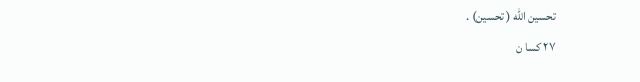تحسين الله ( تحسين) .
٢٧ کسا ن